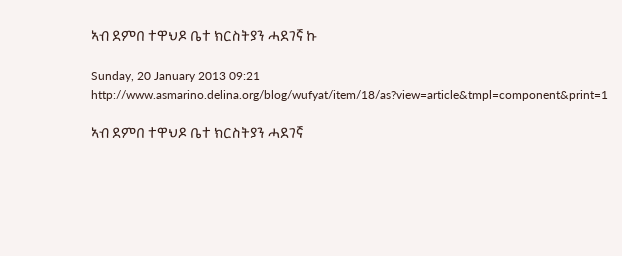ኣብ ደምበ ተዋህዶ ቤተ ክርስትያን ሓደገኛ ኩ

Sunday, 20 January 2013 09:21
http://www.asmarino.delina.org/blog/wufyat/item/18/as?view=article&tmpl=component&print=1

ኣብ ደምበ ተዋህዶ ቤተ ክርስትያን ሓደገኛ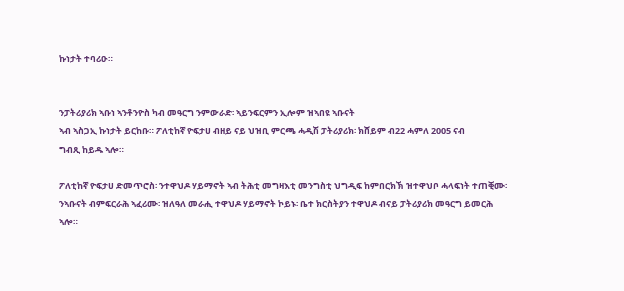ኩነታት ተባሪዑ።


ንፓትሪያሪክ ኣቡነ ኣንቶንዮስ ካብ መዓርግ ንምውራድ፡ ኣይንፍርምን ኢሎም ዝኣበዩ ኣቡናት
ኣብ ኣስጋኢ ኩነታት ይርከቡ። ፖለቲከኛ ዮፍታሀ ብዘይ ናይ ህዝቢ ምርጫ ሓዲሽ ፓትሪያሪክ፡ ክሸይም ብ22 ሓምለ 2005 ናብ
ግብጺ ከይዱ ኣሎ።

ፖለቲከኛ ዮፍታሀ ድመጥሮስ፡ ንተዋህዶ ሃይማኖት ኣብ ትሕቲ መግዛእቲ መንግስቲ ህግዲፍ ከምበርክኽ ዝተዋህቦ ሓላፍነት ተጠቒሙ፡
ንኣቡናት ብምፍርራሕ ኣፈሪሙ፡ ዝለዓለ መራሒ ተዋህዶ ሃይማኖት ኮይኑ፡ ቤተ ክርስትያን ተዋህዶ ብናይ ፓትሪያሪክ መዓርግ ይመርሕ
ኣሎ።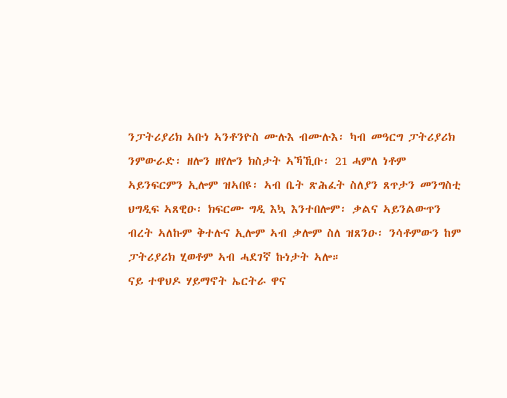ንፓትሪያሪክ ኣቡነ ኣንቶንዮስ ሙሉእ ብሙሉእ፡ ካብ መዓርግ ፓትሪያሪክ ንምውራድ፡ ዘሎን ዘየሎን ክስታት ኣኻኺቡ፡ 21 ሓምለ ነቶም ኣይንፍርምን ኢሎም ዝኣበዩ፡ ኣብ ቤት ጽሕፈት ስለያን ጸጥታን መንግስቲ ህግዲፍ ኣጸዊዑ፡ ክፍርሙ ግዲ እኳ እንተበሎም፡ ቃልና ኣይንልውጥን ብረት ኣለኩም ቅተሉና ኢሎም ኣብ ቃሎም ስለ ዝጸንዑ፡ ንሳቶምውን ከም ፓትሪያሪክ ሂወቶም ኣብ ሓደገኛ ኩነታት ኣሎ።
ናይ ተዋህዶ ሃይማኖት ኤርትራ ዋና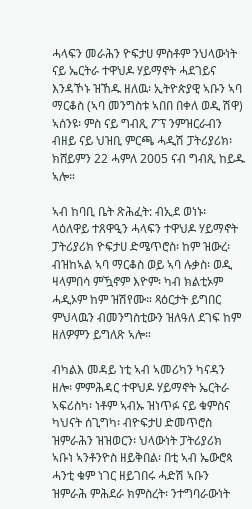ሓላፍን መራሕን ዮፍታሀ ምስቶም ንህላውነት ናይ ኤርትራ ተዋህዶ ሃይማኖት ሓደገይና እንዳኾኑ ዝኸዱ ዘለዉ፡ ኢትዮጵያዊ ኣቡን ኣባ ማርቆስ (ኣባ መንግስቱ ኣበበ በቀለ ወዲ ሽዋ) ኣሰንዩ፡ ምስ ናይ ግብጺ ፖፕ ንምዝርራብን ብዘይ ናይ ህዝቢ ምርጫ ሓዲሽ ፓትሪያሪክ፡ ክሸይምን 22 ሓምለ 2005 ናብ ግብጺ ከይዱ ኣሎ።

ኣብ ከባቢ ቤት ጽሕፈት: ብኢደ ወነኑ፡ ላዕለዋይ ተጸዋዒን ሓላፍን ተዋህዶ ሃይማኖት ፓትሪያሪክ ዮፍታሀ ድሜጥሮስ፡ ከም ዝውረ፡ ብዝከኣል ኣባ ማርቆስ ወይ ኣባ ሉቃስ፡ ወዲ ዛላምበሳ ምዃኖም እዮም፡ ካብ ክልቲኦም ሓዲኦም ከም ዝሽየሙ። ጻዕርታት ይግበር ምህላዉን ብመንግስቲውን ዝለዓለ ደገፍ ከም ዘለዎምን ይግለጽ ኣሎ።

ብካልእ መዳይ ነቲ ኣብ ኣመሪካን ካናዳን ዘሎ፡ ምምሕዳር ተዋህዶ ሃይማኖት ኤርትራ ኣፍሪስካ፡ ነቶም ኣብኡ ዝነጥፉ ናይ ቁምስና ካህናት ሰጊግካ፡ ብዮፍታሀ ድመጥሮስ ዝምራሕን ዝዝወርን፡ ህላውነት ፓትሪያሪክ ኣቡነ ኣንቶንዮስ ዘይቅበል፡ በቲ ኣብ ኤውሮጳ ሓንቲ ቁም ነገር ዘይገበሩ ሓድሽ ኣቡን ዝምራሕ ምሕደራ ክምስረት፡ ንተግባራውነት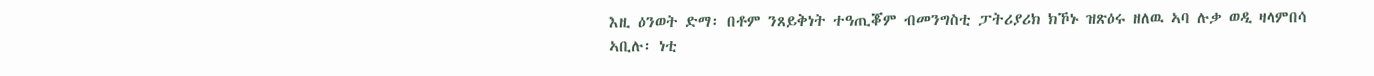እዚ ዕንወት ድማ፡ በቶም ንጸይቅነት ተዓጢቖም ብመንግስቲ ፓትሪያሪክ ክኾኑ ዝጽዕሩ ዘለዉ ኣባ ሉቃ ወዲ ዛላምበሳ ኣቢሉ፡ ነቲ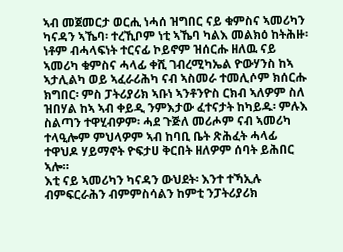ኣብ መጀመርታ ወርሒ ነሓሰ ዝግበር ናይ ቁምስና ኣመሪካን ካናዳን ኣኼባ፡ ተረኺቦም ነቲ ኣኼባ ካልእ መልክዕ ከትሕዙ፡ ነቶም ብሓላፍነት ተርናፊ ኮይኖም ዝሰርሑ ዘለዉ ናይ ኣመሪካ ቁምስና ሓላፊ ቀሺ ገብረሚካኤል ዮውሃንስ ከኣ ኣታሊልካ ወይ ኣፈራሪሕካ ናብ ኣስመራ ተመሊሶም ክሰርሑ ክግበር፡ ምስ ፓትሪያሪክ ኣቡነ ኣንቶንዮስ ርክብ ኣለዎም ስለ ዝበሃል ከኣ ኣብ ቀይዲ ንምእታው ፈተናታት ከካይዱ፡ ምሉእ ስልጣን ተዋሂብዎም፡ ሓደ ጉጅለ መሪሖም ናብ ኣመሪካ ተላዒሎም ምህላዎም ኣብ ከባቢ ቤት ጽሕፈት ሓላፊ ተዋህዶ ሃይማኖት ዮፍታሀ ቅርበት ዘለዎም ሰባት ይሕበር ኣሎ።
እቲ ናይ ኣመሪካን ካናዳን ውህደት፡ እንተ ተኻኢሉ ብምፍርራሕን ብምምስሳልን ከምቲ ንፓትሪያሪክ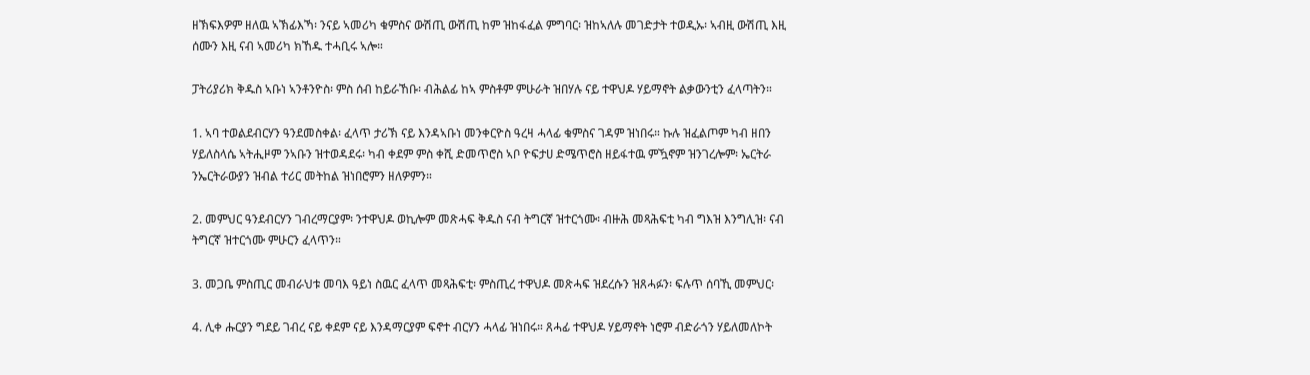ዘኽፍእዎም ዘለዉ ኣኽፊእኻ፡ ንናይ ኣመሪካ ቁምስና ውሽጢ ውሽጢ ከም ዝከፋፈል ምግባር፡ ዝከኣለሉ መገድታት ተወዲኡ፡ ኣብዚ ውሽጢ እዚ ሰሙን እዚ ናብ ኣመሪካ ክኸዱ ተሓቢሩ ኣሎ።

ፓትሪያሪክ ቅዱስ ኣቡነ ኣንቶንዮስ፡ ምስ ሰብ ከይራኸቡ፡ ብሕልፊ ከኣ ምስቶም ምሁራት ዝበሃሉ ናይ ተዋህዶ ሃይማኖት ልቃውንቲን ፈላጣትን።

1. ኣባ ተወልደብርሃን ዓንደመስቀል፡ ፈላጥ ታሪኽ ናይ እንዳኣቡነ መንቀርዮስ ዓረዛ ሓላፊ ቁምስና ገዳም ዝነበሩ። ኩሉ ዝፈልጦም ካብ ዘበን ሃይለስላሴ ኣትሒዞም ንኣቡን ዝተወዳደሩ፡ ካብ ቀደም ምስ ቀሺ ድመጥሮስ ኣቦ ዮፍታሀ ድሜጥሮስ ዘይፋተዉ ምዃኖም ዝንገረሎም፡ ኤርትራ ንኤርትራውያን ዝብል ተሪር መትከል ዝነበሮምን ዘለዎምን።

2. መምህር ዓንደብርሃን ገብረማርያም፡ ንተዋህዶ ወኪሎም መጽሓፍ ቅዱስ ናብ ትግርኛ ዝተርጎሙ፡ ብዙሕ መጻሕፍቲ ካብ ግእዝ እንግሊዝ፡ ናብ ትግርኛ ዝተርጎሙ ምሁርን ፈላጥን።

3. መጋቤ ምስጢር መብራህቱ መባእ ዓይነ ስዉር ፈላጥ መጻሕፍቲ፡ ምስጢረ ተዋህዶ መጽሓፍ ዝደረሱን ዝጸሓፉን፡ ፍሉጥ ሰባኺ መምህር፡

4. ሊቀ ሑርያን ግደይ ገብረ ናይ ቀደም ናይ እንዳማርያም ፍኖተ ብርሃን ሓላፊ ዝነበሩ። ጸሓፊ ተዋህዶ ሃይማኖት ነሮም ብድራጎን ሃይለመለኮት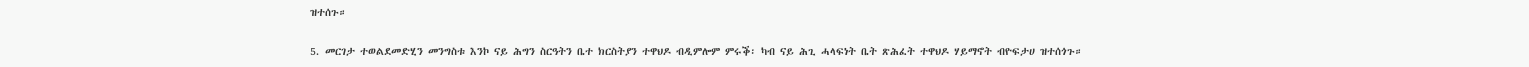ዝተሰጉ።

5. መርገታ ተወልደመድሂን መንግስቱ እንኮ ናይ ሕግን ስርዓትን ቤተ ክርስትያን ተዋህዶ ብዲምሎም ምሩቕ፡ ካብ ናይ ሕጊ ሓላፍነት ቤት ጽሕፈት ተዋህዶ ሃይማኖት ብዮፍታሀ ዝተሰጎጉ።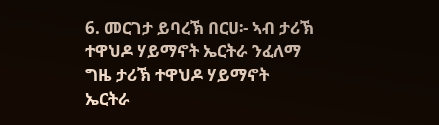6. መርገታ ይባረኽ በርሀ፡- ኣብ ታሪኽ ተዋህዶ ሃይማኖት ኤርትራ ንፈለማ ግዜ ታሪኽ ተዋህዶ ሃይማኖት ኤርትራ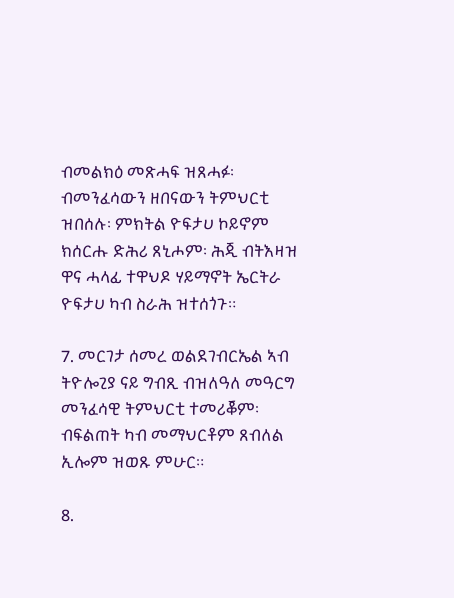ብመልክዕ መጽሓፍ ዝጸሓፉ፡ ብመንፈሳውን ዘበናውን ትምህርቲ ዝበሰሉ፡ ምክትል ዮፍታሀ ኮይኖም ክሰርሑ ድሕሪ ጸኒሖም፡ ሕጂ ብትእዛዝ ዋና ሓላፊ ተዋህዶ ሃይማኖት ኤርትራ ዮፍታሀ ካብ ስራሕ ዝተሰጎጉ።

7. መርገታ ሰመረ ወልደገብርኤል ኣብ ትዮሎጊያ ናይ ግብጺ ብዝለዓለ መዓርግ መንፈሳዊ ትምህርቲ ተመሪቖም፡ ብፍልጠት ካብ መማህርቶም ጸብለል ኢሎም ዝወጹ ምሁር።

8.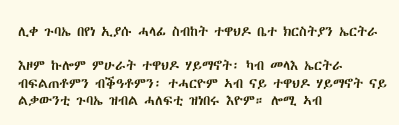ሊቀ ጉባኤ በየነ ኢያሱ ሓላፊ ስብከት ተዋህዶ ቤተ ክርስትያን ኤርትራ

እዞም ኩሎም ምሁራት ተዋህዶ ሃይማኖት፡ ካብ መላእ ኤርትራ ብፍልጠቶምን ብቕዓቶምን፡ ተሓርዮም ኣብ ናይ ተዋህዶ ሃይማኖት ናይ ልቃውንቲ ጉባኤ ዝብል ሓለፍቲ ዝነበሩ እዮም። ሎሚ ኣብ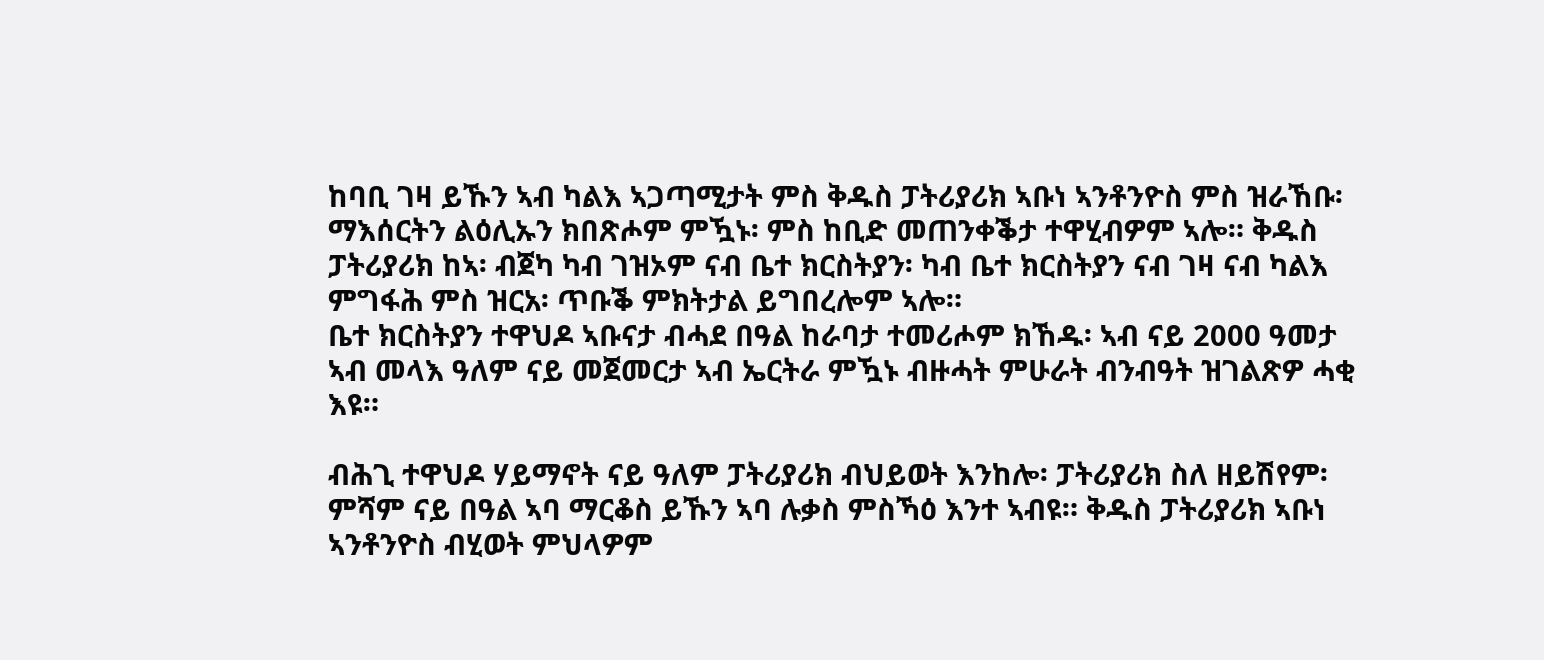ከባቢ ገዛ ይኹን ኣብ ካልእ ኣጋጣሚታት ምስ ቅዱስ ፓትሪያሪክ ኣቡነ ኣንቶንዮስ ምስ ዝራኸቡ፡ ማእሰርትን ልዕሊኡን ክበጽሖም ምዃኑ፡ ምስ ከቢድ መጠንቀቕታ ተዋሂብዎም ኣሎ። ቅዱስ ፓትሪያሪክ ከኣ፡ ብጀካ ካብ ገዝኦም ናብ ቤተ ክርስትያን፡ ካብ ቤተ ክርስትያን ናብ ገዛ ናብ ካልእ ምግፋሕ ምስ ዝርአ፡ ጥቡቕ ምክትታል ይግበረሎም ኣሎ።
ቤተ ክርስትያን ተዋህዶ ኣቡናታ ብሓደ በዓል ከራባታ ተመሪሖም ክኸዱ፡ ኣብ ናይ 2000 ዓመታ ኣብ መላእ ዓለም ናይ መጀመርታ ኣብ ኤርትራ ምዃኑ ብዙሓት ምሁራት ብንብዓት ዝገልጽዎ ሓቂ እዩ።

ብሕጊ ተዋህዶ ሃይማኖት ናይ ዓለም ፓትሪያሪክ ብህይወት እንከሎ፡ ፓትሪያሪክ ስለ ዘይሽየም፡ ምሻም ናይ በዓል ኣባ ማርቆስ ይኹን ኣባ ሉቃስ ምስኻዕ እንተ ኣብዩ። ቅዱስ ፓትሪያሪክ ኣቡነ ኣንቶንዮስ ብሂወት ምህላዎም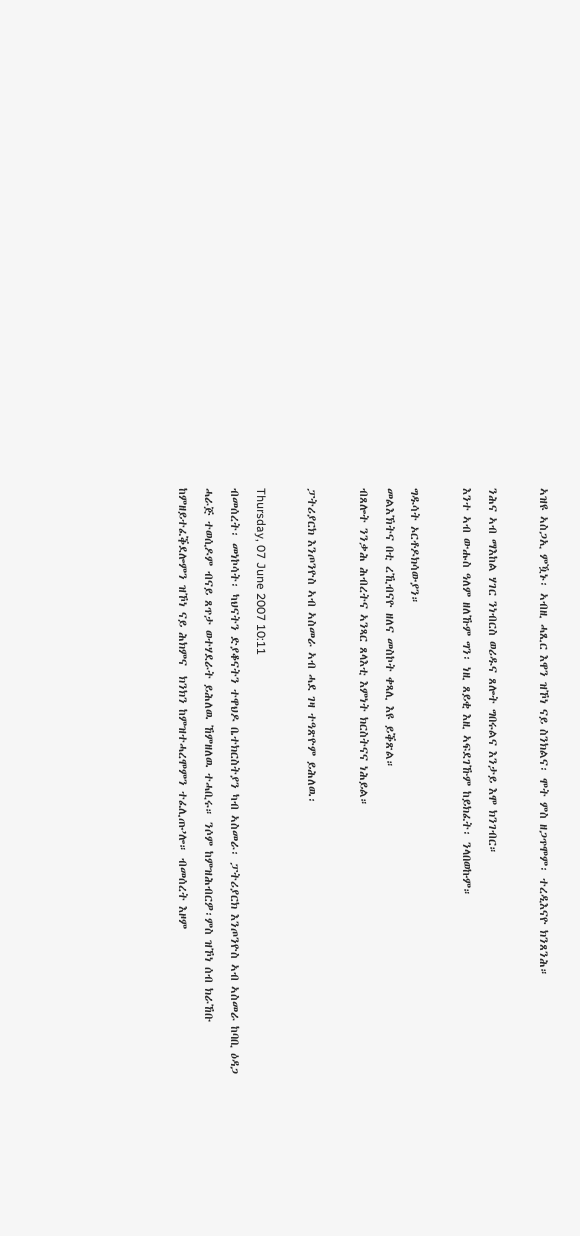ኣዝዩ ኣስጋኢ ምዃኑ፡ ኣብዚ ሓጺር እዋን ዝኾነ ናይ ስንክልና፡ ሞት ምስ ዘጋጥሞም፡ ተረዲእናዮ ክንጸንሕ።

ንሕና ኣብ ማእከል ሃገር ንነብርስ ወሪዱና ጸሎት ግበሩልና እንታይ እሞ ክንገብር።
እንተ ኣብ ውሑስ ዓለም ዘለኹም ግን፡ ነዚ ጸይቂ እዚ ኣፍደገኹም ከይክፈት፡ ንላበወኩም።

ግዱሳት ኦርቶዶክሳውያን።
መልእኽትና በቲ ረኺብናዮ ዘለና መስኮት ቀጻሊ እዩ ይቕጽል።
ብጸሎት ንንቃሕ ሕብረትና ኣንጻር ጸላእቲ እምነት ክርስትናና ነሕይል።

ፓትሪያርክ እንጦንዮስ ኣብ ኣስመራ ኣብ ሓደ ገዛ ተዓጽዮም ይሕለዉ፡

Thursday, 07 June 2007 10:11
ብመሰረት፡ መነኮሳት፡ ካህናትን ድያቆናትን ተዋህዶ ቤተክርስትያን ካብ ኣስመራ፡ ፓትሪያርክ እንጦንዮስ ኣብ ኣስመራ ከባቢ ዕዳጋ ሓራጅ ተወሲዶም ብናይ ጸጥታ ወተሃደራት ይሕለዉ ኸምዘለዉ ተሓቢሩ። ንሶም ከምዝሕብርዎ፡ምስ ዝኾነ ሰብ ክራኸቡ ከምዘይተፈቕደሎምን ዝኾነ ናይ ሕክምና  ክንክን ከምዝተሓረሞምን ተፈሊጡ’ሎ። ብመሰረት እዞም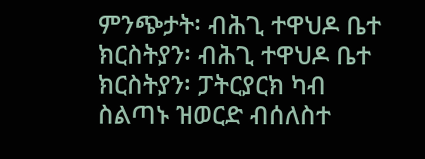ምንጭታት፡ ብሕጊ ተዋህዶ ቤተ ክርስትያን፡ ብሕጊ ተዋህዶ ቤተ ክርስትያን፡ ፓትርያርክ ካብ ስልጣኑ ዝወርድ ብሰለስተ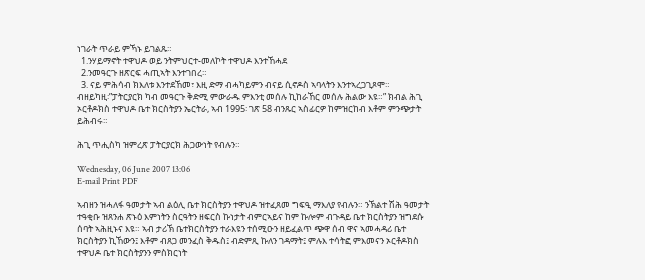ነገራት ጥራይ ምኻኑ ይገልጹ።
  1.ንሃይማኖት ተዋህዶ ወይ ንትምህርተ-መለኮት ተዋህዶ እንተኸሓደ
  2.ንመዓርጉ ዘጽርፍ ሓጢኣት እንተገበረ።
  3. ናይ ምሕሳብ ክእለቱ እንተደኸመ፣ እዚ ድማ ብሓካይምን ብናይ ሲኖዶስ ኣባላትን እንተኣረጋጊጾሞ።
ብዘይካዚ፡”ፓትርያርክ ካብ መዓርጉ ቅድሚ ምውራዱ ምእንቲ መሰሉ ኪከራኸር መሰሉ ሕልው እዩ።” ክብል ሕጊ ኦርቶዶክስ ተዋህዶ ቤተ ክርስትያን ኤርትራ, ኣብ 1995፡ ገጽ 58 ብንጹር ኣስፊርዎ ከምዝርከብ እቶም ምንጭታት ይሕብሩ።

ሕጊ ጥሒስካ ዝምረጽ ፓትርያርክ ሕጋውነት የብሉን።

Wednesday, 06 June 2007 13:06
E-mail Print PDF

ኣብዘን ዝሓለፋ ዓመታት ኣብ ልዕሊ ቤተ ክርስትያን ተዋህዶ ዝተፈጸመ ግፍዒ ማእለያ የብሉን። ንኽልተ ሽሕ ዓመታት ተዓቂቡ ዝጸንሐ ጽኑዕ እምነትን ስርዓትን ዘፍርስ ኩነታት ብምርኣይና ከም ኩሎም ብጉዳይ ቤተ ክርስትያን ዝግደሱ ሰባት ኣሕዚኑና እዩ። ኣብ ታሪኽ ቤተክርስትያን ተራእዩን ተሰሚዑን ዘይፈልጥ ጭዋ ሰብ ዋና ኣመሓዳሪ ቤተ ክርስትያን ኪኸውን፤ እቶም ብጸጋ መንፈስ ቅዱስ፤ ብድምጺ ኩለን ገዳማት፤ ምሉእ ተሳትፎ ምእመናን ኦርቶዶክስ ተዋህዶ ቤተ ክርስትያንን ምስክርነት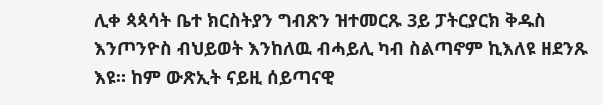ሊቀ ጳጳሳት ቤተ ክርስትያን ግብጽን ዝተመርጹ 3ይ ፓትርያርክ ቅዱስ እንጦንዮስ ብህይወት እንከለዉ ብሓይሊ ካብ ስልጣኖም ኪእለዩ ዘደንጹ እዩ። ከም ውጽኢት ናይዚ ሰይጣናዊ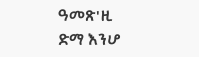ዓመጽ'ዚ ድማ እንሆ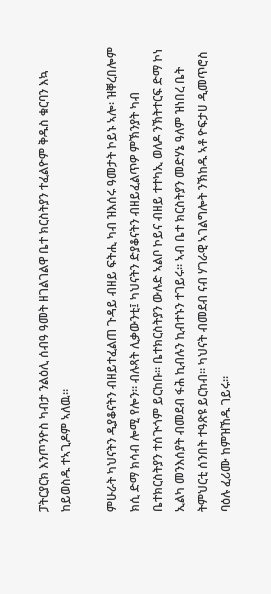ፓትርያርክ እንጦንዮስ ካብታ ንልዕሊ ሰብዓ ዓመት ዘገልገልዋ ቤተ ክርስትያን ተፈልዮም ቅዱስ ቁርባን እኳ ከይወስዱ ተኣጊዶም ኣለዉ።

ምሁራት ካህናትን ዲያቆናትን ብዘይተፈልጠ ጉዳይ ብዘይ ፍትሒ ካብ ዝእሰሩ ዓመታት ኮይኑ ኣሎ፡ ዝቐረበሎም ክሲ ድማ ክሳብ ሎሚ የሎን። ብሉጻት ሊቃውንቲ፤ ካህናትን ድያቆናትን ብዘይፈልጥዎ ምኽንያት ካብ ቤተክርስትያን ተሰጒጎም ይርከቡ። ቤተክርስትያን ውሉድ ኣልቦ ኮይና ብዘይ ተተካኢ ወለዶ ንኽትተርፍ ድማ ኮነ ኢልካ መንእሰያት ብመደብ ፋሕ ኪብሉን ኪብተኑን ተገይሩ። ኣብ ቤተ ክርስትያን መድሃኔ ዓለም ዝነበረ ቤት ትምህርቲ ሰንበት ተዓጽዩ ይርከብ። ካህናት ብመደብ ናብ ሃገራዊ ኣገልግሎት ንኽከዱ ኣቶ ዮፍታሀ ዲመጥሮስ ባዕሉ ፈሪሙ ከምዝኸዱ ገይሩ።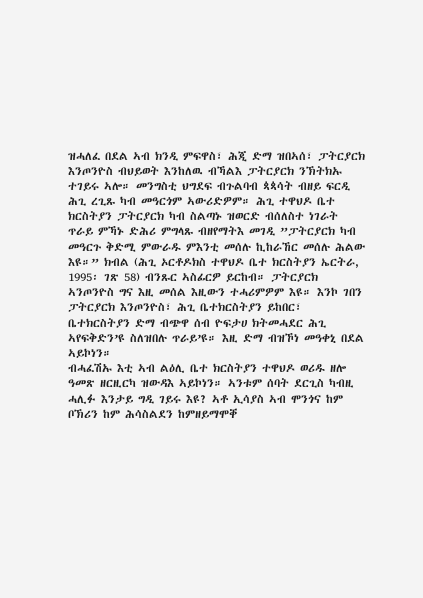ዝሓለፈ በደል ኣብ ክንዲ ምፍዋስ፣ ሕጂ ድማ ዝበኣሰ፣ ፓትርያርክ እንጦንዮስ ብህይወት እንከለዉ ብኻልእ ፓትርያርክ ንኽትክኡ ተገይሩ ኣሎ። መንግስቲ ህግደፍ ብጉልባብ ጳጳሳት ብዘይ ፍርዲ ሕጊ ረጊጹ ካብ መዓርጎም ኣውሪድዎም። ሕጊ ተዋህዶ ቤተ ክርስትያን ፓትርያርክ ካብ ስልጣኑ ዝወርድ ብሰለስተ ነገራት ጥራይ ምኻኑ ድሕሪ ምግላጹ ብዘየማትእ መገዲ ”ፓትርያርክ ካብ መዓርጉ ቅድሚ ምውራዱ ምእንቲ መሰሉ ኪከራኸር መሰሉ ሕልው እዩ።” ክብል (ሕጊ ኦርቶዶክስ ተዋህዶ ቤተ ክርስትያን ኤርትራ, 1995፡ ገጽ 58) ብንጹር ኣስፊርዎ ይርከብ። ፓትርያርክ ኣንጦንዮስ ግና እዚ መሰል እዚውን ተሓሪምዎም እዩ። እንኮ ገበን ፓትርያርክ እንጦንዮስ፣ ሕጊ ቤተክርስትያን ይከበር፣ ቤተክርስትያን ድማ ብጭዋ ሰብ ዮፍታሀ ክትመሓደር ሕጊ ኣየፍቅድን’ዩ ስለዝበሉ ጥራይ’ዩ። እዚ ድማ ብዝኾነ መዓቀኒ በደል ኣይኮነን።
ብሓፈሽኡ እቲ ኣብ ልዕሊ ቤተ ክርስትያን ተዋህዶ ወሪዱ ዘሎ ዓመጽ ዘርዚርካ ዝውዳእ ኣይኮነን። ኣንቱም ሰባት ደርጊስ ካብዚ ሓሊፉ እንታይ ግዲ ገይሩ እዩ? ኣቶ ኢሳያስ ኣብ ሞንጎና ከም ቦኽሪን ከም ሕሳስልደን ከምዘይማሞቐ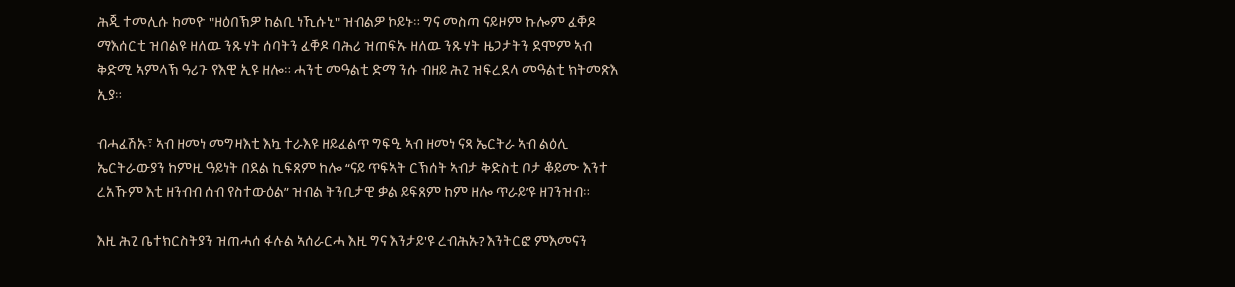ሕጂ ተመሊሱ ከመዮ "ዘዕበኽዎ ከልቢ ነኺሱኒ" ዝብልዎ ኮይኑ። ግና መስጣ ናይዞም ኩሎም ፈቐዶ ማእሰርቲ ዝበልዩ ዘለዉ ንጹሃት ሰባትን ፈቐዶ ባሕሪ ዝጠፍኡ ዘለዉ ንጹሃት ዜጋታትን ደሞም ኣብ ቅድሚ ኣምላኽ ዓሪጉ የእዊ ኢዩ ዘሎ። ሓንቲ መዓልቲ ድማ ንሱ ብዘይ ሕጊ ዝፍረደላ መዓልቲ ክትመጽእ ኢያ።

ብሓፈሽኡ፣ ኣብ ዘመነ መግዛእቲ እኳ ተራእዩ ዘይፈልጥ ግፍዒ ኣብ ዘመነ ናጻ ኤርትራ ኣብ ልዕሊ ኤርትራውያን ከምዚ ዓይነት በደል ኪፍጸም ከሎ “ናይ ጥፍኣት ርኽሰት ኣብታ ቅድስቲ ቦታ ቆይሙ እንተ ረአኹም እቲ ዘንብብ ሰብ የስተውዕል” ዝብል ትንቢታዊ ቃል ይፍጸም ከም ዘሎ ጥራይ’ዩ ዘገንዝብ።

እዚ ሕጊ ቤተክርስትያን ዝጠሓሰ ፋሉል ኣሰራርሓ እዚ ግና እንታይ'ዩ ረብሕኡ? እንትርፎ ምእመናን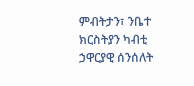ምብትታን፣ ንቤተ ክርስትያን ካብቲ ኃዋርያዊ ሰንሰለት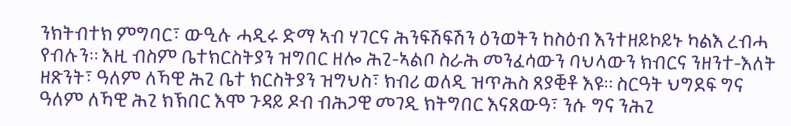ንክትብተክ ምግባር፣ ውዒሉ ሓዲሩ ድማ ኣብ ሃገርና ሕንፍሽፍሽን ዕንወትን ከስዕብ እንተዘይኮይኑ ካልእ ረብሓ የብሉን። እዚ ብስም ቤተክርስትያን ዝግበር ዘሎ ሕጊ-ኣልቦ ስራሕ መንፈሳውን ባህላውን ክብርና ንዘንተ-እለት ዘጽንት፣ ዓለም ለኻዊ ሕጊ ቤተ ክርስትያን ዝግህስ፣ ክብሪ ወለዲ ዝጥሕስ ጸያቒቶ እዩ። ስርዓት ህግደፍ ግና ዓለም ለኻዊ ሕጊ ክኽበር እሞ ጉዳይ ዶብ ብሕጋዊ መገዲ ክትግበር እናጸውዓ፣ ንሱ ግና ንሕጊ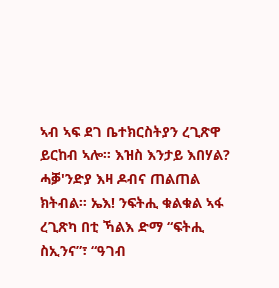ኣብ ኣፍ ደገ ቤተክርስትያን ረጊጽዋ ይርከብ ኣሎ። እዝስ እንታይ እበሃል? ሓቓ'ንድያ እዛ ዶብና ጠልጠል ክትብል። ኤእ! ንፍትሒ ቁልቁል ኣፋ ረጊጽካ በቲ ኻልእ ድማ “ፍትሒ ስኢንና”፣ “ዓገብ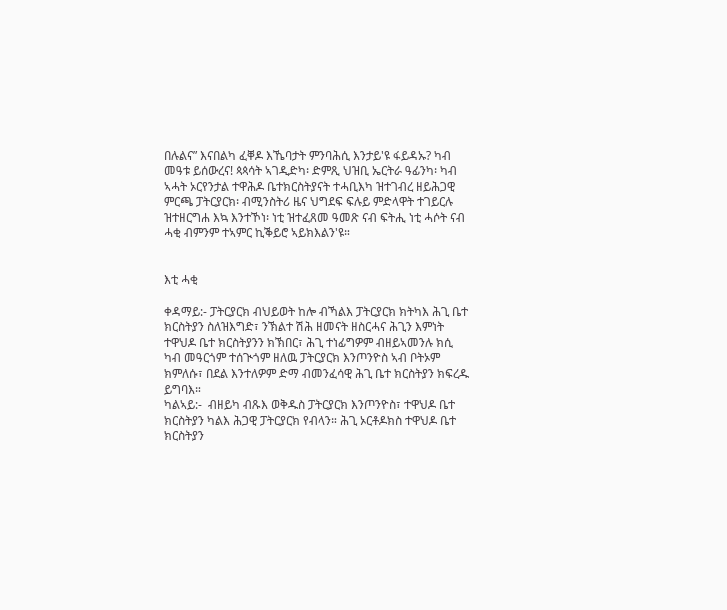በሉልና” እናበልካ ፈቐዶ እኼባታት ምንባሕሲ እንታይ'ዩ ፋይዳኡ? ካብ መዓቱ ይሰውረና! ጳጳሳት ኣገዲድካ፡ ድምጺ ህዝቢ ኤርትራ ዓፊንካ፡ ካብ ኣሓት ኦርየንታል ተዋሕዶ ቤተክርስትያናት ተሓቢእካ ዝተገብረ ዘይሕጋዊ ምርጫ ፓትርያርክ፡ ብሚንስትሪ ዜና ህግደፍ ፍሉይ ምድላዋት ተገይርሉ ዝተዘርግሐ እኳ እንተኾነ፡ ነቲ ዝተፈጸመ ዓመጽ ናብ ፍትሒ ነቲ ሓሶት ናብ ሓቂ ብምንም ተኣምር ኪቕይሮ ኣይክእልን'ዩ።


እቲ ሓቂ

ቀዳማይ:- ፓትርያርክ ብህይወት ከሎ ብኻልእ ፓትርያርክ ክትካእ ሕጊ ቤተ ክርስትያን ስለዝእግድ፣ ንኽልተ ሽሕ ዘመናት ዘስርሓና ሕጊን እምነት ተዋህዶ ቤተ ክርስትያንን ክኽበር፣ ሕጊ ተነፊግዎም ብዘይኣመንሉ ክሲ ካብ መዓርጎም ተሰጒጎም ዘለዉ ፓትርያርክ እንጦንዮስ ኣብ ቦትኦም ክምለሱ፣ በደል እንተለዎም ድማ ብመንፈሳዊ ሕጊ ቤተ ክርስትያን ክፍረዱ ይግባእ።
ካልኣይ:-  ብዘይካ ብጹእ ወቅዱስ ፓትርያርክ እንጦንዮስ፣ ተዋህዶ ቤተ ክርስትያን ካልእ ሕጋዊ ፓትርያርክ የብላን። ሕጊ ኦርቶዶክስ ተዋህዶ ቤተ ክርስትያን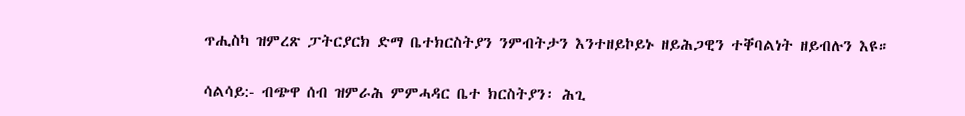ጥሒስካ ዝምረጽ ፓትርያርክ ድማ ቤተክርስትያን ንምብትታን እንተዘይኮይኑ ዘይሕጋዊን ተቐባልነት ዘይብሉን እዩ።

ሳልሳይ:- ብጭዋ ሰብ ዝምራሕ ምምሓዳር ቤተ ክርስትያን፡ ሕጊ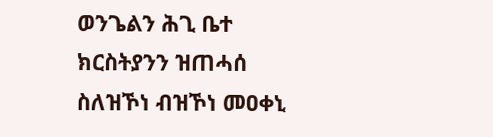ወንጌልን ሕጊ ቤተ ክርስትያንን ዝጠሓሰ ስለዝኾነ ብዝኾነ መዐቀኒ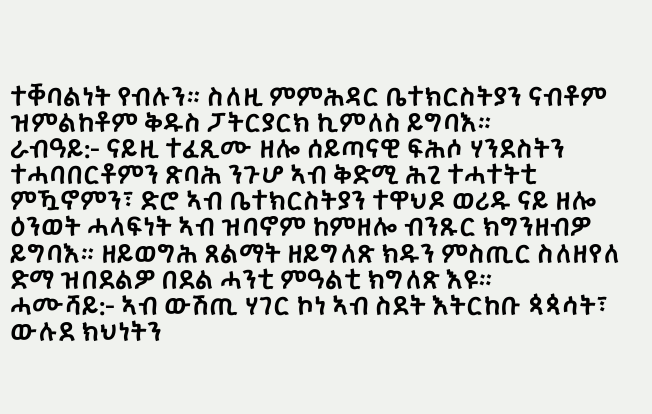ተቐባልነት የብሉን። ስለዚ ምምሕዳር ቤተክርስትያን ናብቶም ዝምልከቶም ቅዱስ ፓትርያርክ ኪምለስ ይግባእ።
ራብዓይ:- ናይዚ ተፈጺሙ ዘሎ ሰይጣናዊ ፍሕሶ ሃንደስትን ተሓባበርቶምን ጽባሕ ንጉሆ ኣብ ቅድሚ ሕጊ ተሓተትቲ ምዃኖምን፣ ድሮ ኣብ ቤተክርስትያን ተዋህዶ ወሪዱ ናይ ዘሎ ዕንወት ሓላፍነት ኣብ ዝባኖም ከምዘሎ ብንጹር ክግንዘብዎ ይግባእ። ዘይወግሕ ጸልማት ዘይግለጽ ክዱን ምስጢር ስለዘየለ ድማ ዝበደልዎ በደል ሓንቲ ምዓልቲ ክግለጽ እዩ።
ሓሙሻይ:- ኣብ ውሽጢ ሃገር ኮነ ኣብ ስደት እትርከቡ ጳጳሳት፣ ውሉደ ክህነትን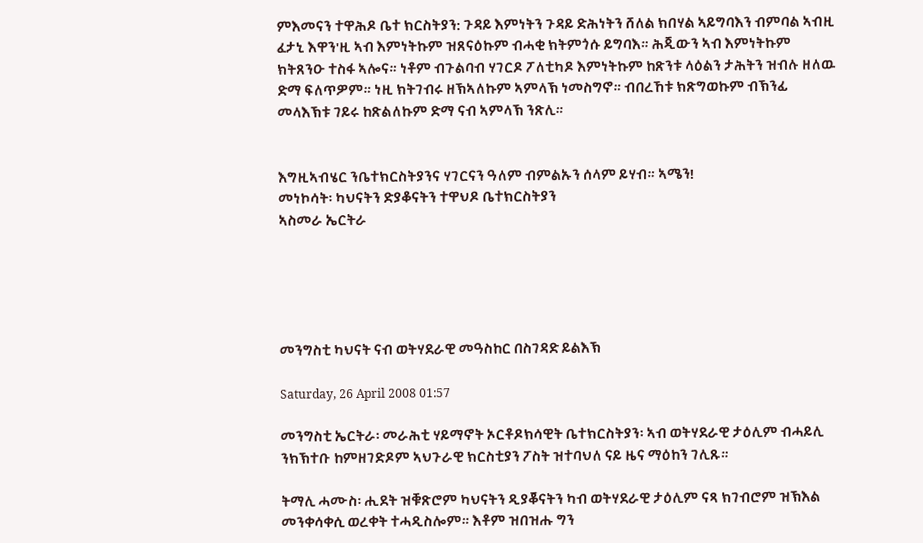ምእመናን ተዋሕዶ ቤተ ክርስትያን: ጉዳይ እምነትን ጉዳይ ድሕነትን ሸለል ክበሃል ኣይግባእን ብምባል ኣብዚ ፈታኒ እዋን'ዚ ኣብ እምነትኩም ዝጸናዕኩም ብሓቂ ክትምጎሱ ይግባእ። ሕጂውን ኣብ እምነትኩም ክትጸንዑ ተስፋ ኣሎና። ነቶም ብጉልባብ ሃገርዶ ፖለቲካዶ እምነትኩም ከጽንቱ ላዕልን ታሕትን ዝብሉ ዘለዉ ድማ ፍለጥዎም። ነዚ ክትገብሩ ዘኽኣለኩም ኣምላኽ ነመስግኖ። ብበረኸቱ ክጽግወኩም ብኽንፊ መላእኽቱ ገይሩ ከጽልለኩም ድማ ናብ ኣምላኽ ንጽሊ።


እግዚኣብሄር ንቤተክርስትያንና ሃገርናን ዓለም ብምልኡን ሰላም ይሃብ። ኣሜን!
መነኮሳት፡ ካህናትን ድያቆናትን ተዋህዶ ቤተክርስትያን
ኣስመራ ኤርትራ





መንግስቲ ካህናት ናብ ወትሃደራዊ መዓስከር በስገዳድ ይልእኽ

Saturday, 26 April 2008 01:57

መንግስቲ ኤርትራ፡ መራሕቲ ሃይማኖት ኦርቶዶክሳዊት ቤተክርስትያን፡ ኣብ ወትሃደራዊ ታዕሊም ብሓይሊ ንክኽተቡ ከምዘገድዶም ኣህጉራዊ ክርስቲያን ፖስት ዝተባህለ ናይ ዜና ማዕከን ገሊጹ።

ትማሊ ሓሙስ፡ ሒደት ዝቑጽሮም ካህናትን ዲያቖናትን ካብ ወትሃደራዊ ታዕሊም ናጻ ክገብሮም ዝኽእል መንቀሳቀሲ ወረቀት ተሓዲስሎም። እቶም ዝበዝሑ ግን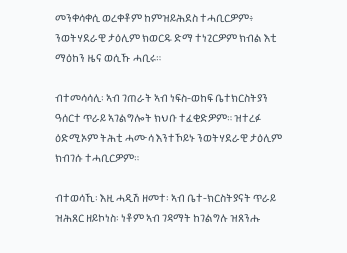መንቀሳቀሲ ወረቀቶም ከምዝይሕደስ ተሓቢርዎም፥ ንወትሃደራዊ ታዕሊም ክወርዱ ድማ ተነጊርዎም ክብል እቲ ማዕከን ዜና ወሲኹ ሓቢሩ።

ብተመሳሳሊ፡ ኣብ ገጠራት ኣብ ነፍስ-ወከፍ ቤተክርስትያን ዓሰርተ ጥራይ ኣገልግሎት ክህቡ ተፈቂድዎም። ዝተረፉ ዕድሚኦም ትሕቲ ሓሙሳ እንተኾይኑ ንወትሃደራዊ ታዕሊም ክብገሱ ተሓቢርዎም።

ብተወሳኺ፡ እዚ ሓዲሽ ዘመተ፡ ኣብ ቤተ-ክርስትያናት ጥራይ ዝሕጸር ዘይኮነስ፡ ነቶም ኣብ ገዳማት ከገልግሉ ዝጸንሑ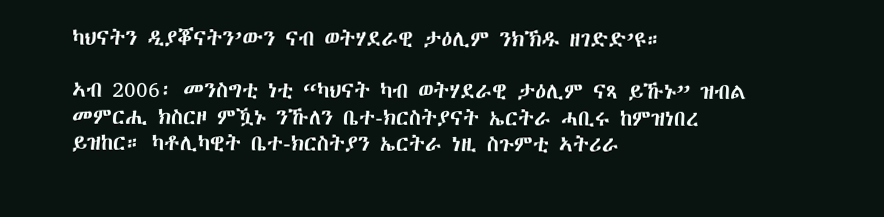ካህናትን ዲያቖናትን’ውን ናብ ወትሃደራዊ ታዕሊም ንክኽዱ ዘገድድ’ዩ።

ኣብ 2006፡ መንስግቲ ነቲ “ካህናት ካብ ወትሃደራዊ ታዕሊም ናጻ ይኹኑ” ዝብል መምርሒ ክስርዞ ምዃኑ ንኹለን ቤተ-ክርስትያናት ኤርትራ ሓቢሩ ከምዝነበረ ይዝከር። ካቶሊካዊት ቤተ-ክርስትያን ኤርትራ ነዚ ስጉምቲ ኣትሪራ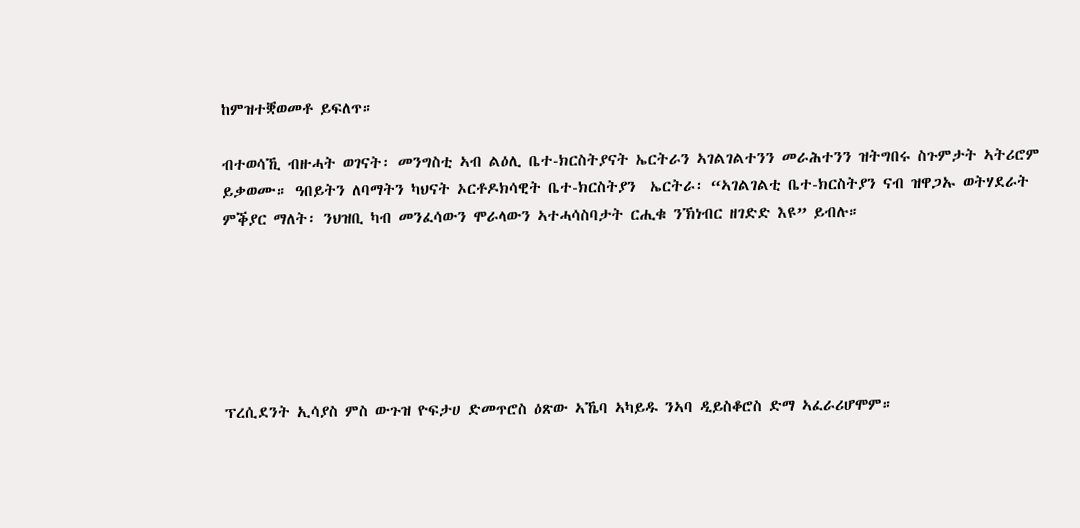ከምዝተቛወመቶ ይፍለጥ።

ብተወሳኺ ብዙሓት ወገናት፡ መንግስቲ ኣብ ልዕሊ ቤተ-ክርስትያናት ኤርትራን ኣገልገልተንን መራሕተንን ዝትግበሩ ስጉምታት ኣትሪሮም ይቃወሙ። ዓበይትን ለባማትን ካህናት ኦርቶዶክሳዊት ቤተ-ክርስትያን  ኤርትራ፡ “ኣገልገልቲ ቤተ-ክርስትያን ናብ ዝዋጋኡ ወትሃደራት ምቕያር ማለት፡ ንህዝቢ ካብ መንፈሳውን ሞራላውን ኣተሓሳስባታት ርሒቁ ንኽነብር ዘገድድ እዩ” ይብሉ።






ፕረሲደንት ኢሳያስ ምስ ውጉዝ ዮፍታሀ ድመጥሮስ ዕጽው ኣኼባ ኣካይዱ ንኣባ ዲይስቆሮስ ድማ ኣፈራሪሆሞም።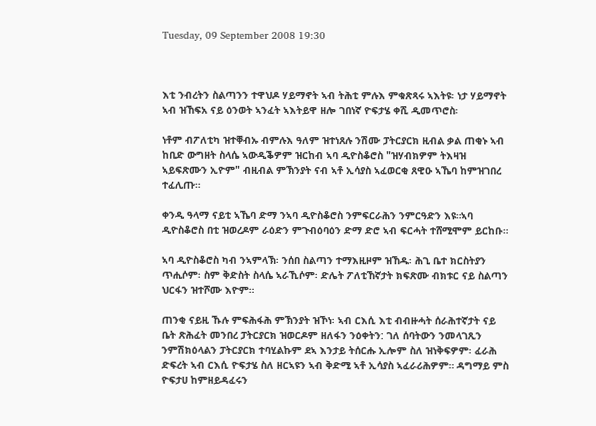Tuesday, 09 September 2008 19:30



እቲ ንብረትን ስልጣንን ተዋህዶ ሃይማኖት ኣብ ትሕቲ ምሉእ ምቁጽጻሩ ኣእትዩ፡ ነታ ሃይማኖት ኣብ ዝኸፍአ ናይ ዕንወት ኣንፈት ኣእትይዋ ዘሎ ገበነኛ ዮፍታሄ ቀሺ ዲመጥሮስ፡

ነቶም ብፖለቲካ ዝተቐብኡ ብምሉእ ዓለም ዝተነጸሉ ንሽሙ ፓትርያርክ ዚብል ቃል ጠቂኑ ኣብ ከቢድ ውግዘት ስላሴ ኣውዲቕዎም ዝርከብ ኣባ ዲዮስቆሮስ "ዝሃብክዎም ትእዛዝ ኣይፍጽሙን ኢዮም" ብዚብል ምኽንያት ናብ ኣቶ ኢሳያስ ኣፈወርቂ ጸዊዑ ኣኼባ ከምዝገበረ ተፈሊጡ።

ቀንዲ ዓላማ ናይቲ ኣኼባ ድማ ንኣባ ዲዮስቆሮስ ንምፍርራሕን ንምርዓድን እዩ።ኣባ ዲዮስቆሮስ በቲ ዝወረዶም ራዕድን ምጉብዕባዕን ድማ ድሮ ኣብ ፍርሓት ተሸሚሞም ይርከቡ።

ኣባ ዲዮስቆሮስ ካብ ንኣምላኽ፡ ንሰበ ስልጣን ተማእዚዞም ዝኸዱ፡ ሕጊ ቤተ ክርስትያን ጥሒሶም፡ ስም ቅድስት ስላሴ ኣራኺሶም፡ ድሌት ፖለቲኸኛታት ክፍጽሙ ብክቱር ናይ ስልጣን ህርፋን ዝተሾሙ እዮም።

ጠንቂ ናይዚ ኹሉ ምፍሕፋሕ ምኽንያት ዝኾነ፡ ኣብ ርእሲ እቲ ብብዙሓት ሰራሕተኛታት ናይ ቤት ጽሕፈት መንበረ ፓትርያርክ ዝወርዶም ዘለፋን ንዕቀትን: ገለ ሰባትውን ንመላገጺን ንምሽክዕላልን ፓትርያርክ ተባሂልኩም ደኣ እንታይ ትሰርሑ ኢሎም ስለ ዝነቅፍዎም፡ ፈራሕ ድፍረት ኣብ ርእሲ ዮፍታሄ ስለ ዘርኣዩን ኣብ ቅድሚ ኣቶ ኢሳያስ ኣፈራሪሕዎም። ዳግማይ ምስ ዮፍታሀ ከምዘይዳፈሩን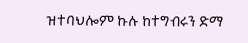ዝተባህሎም ኩሉ ከተግብሩን ድማ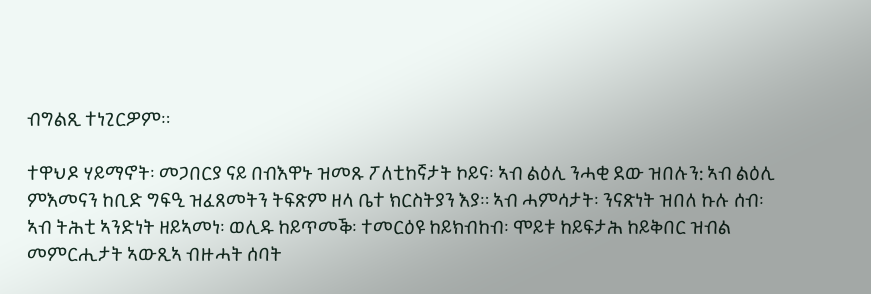ብግልጺ ተነጊርዎም።

ተዋህዶ ሃይማኖት፡ መጋበርያ ናይ በብእዋኑ ዝመጹ ፖለቲከኛታት ኮይና፡ ኣብ ልዕሊ ንሓቂ ደው ዝበሉን: ኣብ ልዕሊ ምእመናን ከቢድ ግፍዒ ዝፈጸመትን ትፍጽም ዘላ ቤተ ክርስትያን እያ። ኣብ ሓምሳታት፡ ንናጽነት ዝበለ ኩሉ ሰብ፡ ኣብ ትሕቲ ኣንድነት ዘይኣመነ፡ ወሊዱ ከይጥመቕ፡ ተመርዕዩ ከይክብከብ፡ ሞይቱ ከይፍታሕ ከይቅበር ዝብል መምርሒታት ኣውጺኣ ብዙሓት ሰባት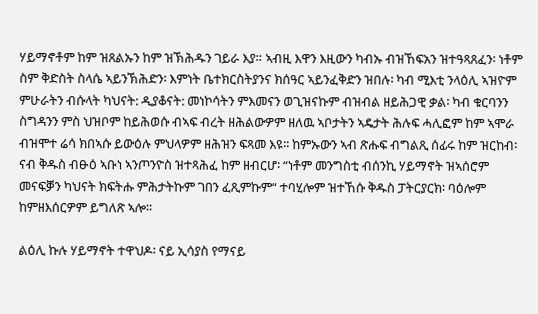ሃይማኖቶም ከም ዝጸልኡን ከም ዝኽሕዱን ገይራ እያ። ኣብዚ እዋን እዚውን ካብኡ ብዝኸፍአን ዝተዓጻጸፈን፡ ነቶም ስም ቅድስት ስላሴ ኣይንኽሕድን፡ እምነት ቤተክርስትያንና ክሰዓር ኣይንፈቅድን ዝበሉ፡ ካብ ሚእቲ ንላዕሊ ኣዝዮም ምሁራትን ብሱላት ካህናት: ዲያቆናት: መነኮሳትን ምእመናን ወጊዝናኩም ብዝብል ዘይሕጋዊ ቃል፡ ካብ ቁርባንን ስግዳንን ምስ ህዝቦም ከይሕወሱ ብኣፍ ብረት ዘሕልውዎም ዘለዉ ኣቦታትን ኣዴታት ሕሉፍ ሓሊፎም ከም ኣሞራ ብዝሞተ ሬሳ ክበኣሱ ይውዕሉ ምህላዎም ዘሕዝን ፍጻመ እዩ፡፡ ከምኡውን ኣብ ጽሑፍ ብግልጺ ሰፊሩ ከም ዝርከብ፡ ናብ ቅዱስ ብፁዕ ኣቡነ ኣንጦንዮስ ዝተጻሕፈ ከም ዘብርሆ፡ “ነቶም መንግስቲ ብሰንኪ ሃይማኖት ዝኣሰሮም መናፍቓን ካህናት ክፍትሑ ምሕታትኩም ገበን ፈጺምኩም“ ተባሂሎም ዝተኸሱ ቅዱስ ፓትርያርክ፡ ባዕሎም ከምዘእሰርዎም ይግለጽ ኣሎ።

ልዕሊ ኩሉ ሃይማኖት ተዋህዶ፡ ናይ ኢሳያስ የማናይ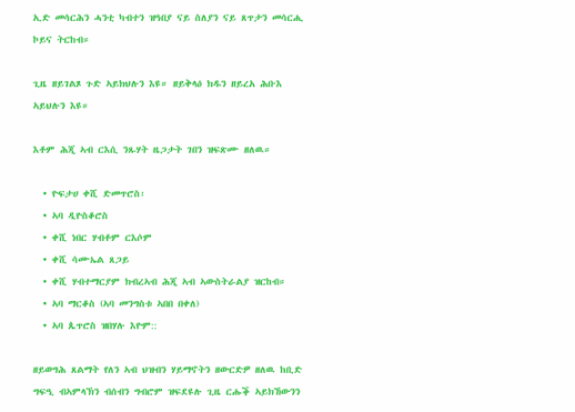ኢድ መሳርሕን ሓንቲ ካብተን ዝዓበያ ናይ ስለያን ናይ ጸጥታን መሳርሒ ኮይና ትርከብ።

ጊዜ ዘይገልጾ ጉድ ኣይክህሉን እዩ። ዘይቅላዕ ክዱን ዘይረአ ሕቡእ ኣይህሉን እዩ።

እቶም ሕጂ ኣብ ርእሲ ንጹሃት ዜጋታት ገበን ዝፍጽሙ ዘለዉ።

  • ዮፍታሀ ቀሺ ድመጥሮስ፡
  • ኣባ ዲዮስቆሮስ
  • ቀሺ ነበር ሃብቶም ርእሶም
  • ቀሺ ሳሙኤል ጸጋይ
  • ቀሺ ሃብተማርያም ክብረኣብ ሕጂ ኣብ ኣውስትራልያ ዝርከብ።
  • ኣባ ማርቆስ (ኣባ መንግስቱ ኣበበ በቀለ)
  • ኣባ ጴጥሮስ ዝበሃሉ እዮም::

ዘይወግሕ ጸልማት የለን ኣብ ህዝብን ሃይማኖትን ዘውርድዎ ዘለዉ ከቢድ ግፍዒ ብኣምላኽን ብሰብን ግብሮም ዝፍደዩሉ ጊዜ ርሑቕ ኣይክኸውንን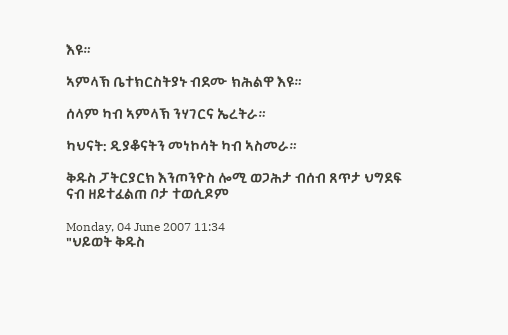እዩ።

ኣምላኽ ቤተክርስትያኑ ብደሙ ክሕልዋ እዩ።

ሰላም ካብ ኣምላኽ ንሃገርና ኤረትራ።

ካህናት: ዲያቆናትን መነኮሳት ካብ ኣስመራ።

ቅዱስ ፓትርያርክ እንጦንዮስ ሎሚ ወጋሕታ ብሰብ ጸጥታ ህግደፍ ናብ ዘይተፈልጠ ቦታ ተወሲዶም

Monday, 04 June 2007 11:34
"ህይወት ቅዱስ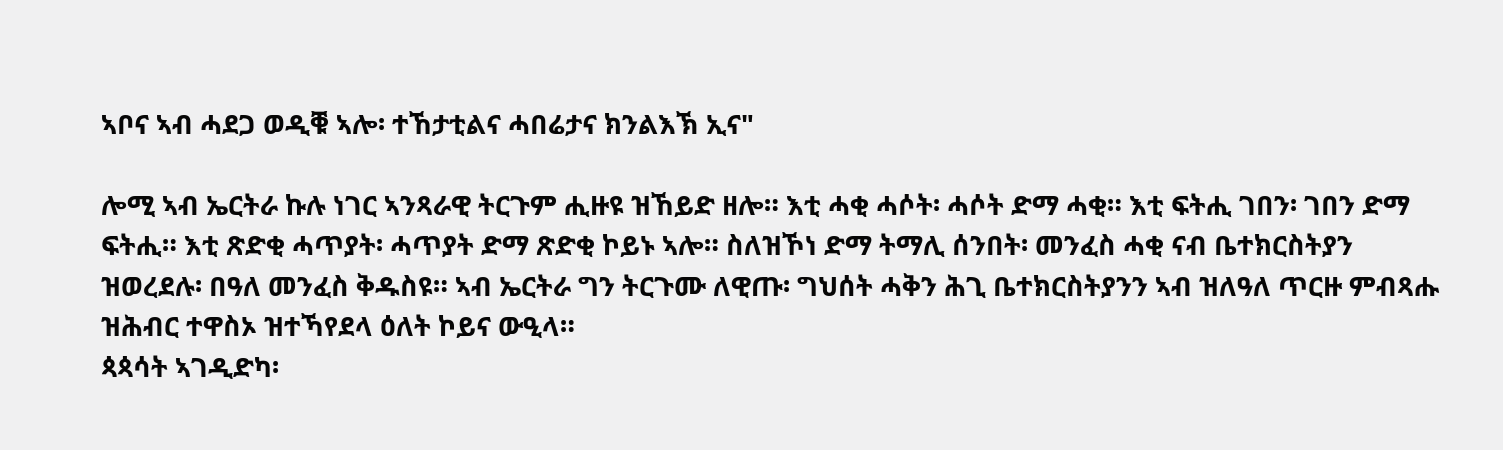ኣቦና ኣብ ሓደጋ ወዲቑ ኣሎ፡ ተኸታቲልና ሓበሬታና ክንልእኽ ኢና"

ሎሚ ኣብ ኤርትራ ኩሉ ነገር ኣንጻራዊ ትርጉም ሒዙዩ ዝኸይድ ዘሎ። እቲ ሓቂ ሓሶት፡ ሓሶት ድማ ሓቂ። እቲ ፍትሒ ገበን፡ ገበን ድማ ፍትሒ። እቲ ጽድቂ ሓጥያት፡ ሓጥያት ድማ ጽድቂ ኮይኑ ኣሎ። ስለዝኾነ ድማ ትማሊ ሰንበት፡ መንፈስ ሓቂ ናብ ቤተክርስትያን ዝወረደሉ፡ በዓለ መንፈስ ቅዱስዩ። ኣብ ኤርትራ ግን ትርጉሙ ለዊጡ፡ ግህሰት ሓቅን ሕጊ ቤተክርስትያንን ኣብ ዝለዓለ ጥርዙ ምብጻሑ ዝሕብር ተዋስኦ ዝተኻየደላ ዕለት ኮይና ውዒላ።
ጳጳሳት ኣገዲድካ፡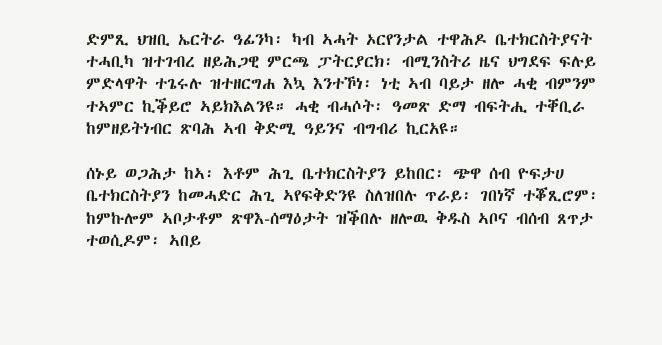ድምጺ ህዝቢ ኤርትራ ዓፊንካ፡ ካብ ኣሓት ኦርየንታል ተዋሕዶ ቤተክርስትያናት ተሓቢካ ዝተገብረ ዘይሕጋዊ ምርጫ ፓትርያርክ፡ ብሚንስትሪ ዜና ህግደፍ ፍሉይ ምድላዋት ተጌሩሉ ዝተዘርግሐ እኳ እንተኾነ፡ ነቲ ኣብ ባይታ ዘሎ ሓቂ ብምንም ተኣምር ኪቕይሮ ኣይክእልንዩ። ሓቂ ብሓሶት፡ ዓመጽ ድማ ብፍትሒ ተቐቢራ ከምዘይትነብር ጽባሕ ኣብ ቅድሚ ዓይንና ብግብሪ ኪርአዩ።

ሰኑይ ወጋሕታ ከኣ፡ እቶም ሕጊ ቤተክርስትያን ይከበር፡ ጭዋ ሰብ ዮፍታሀ ቤተክርስትያን ከመሓድር ሕጊ ኣየፍቅድንዩ ስለዝበሉ ጥራይ፡ ገበነኛ ተቖጺሮም፡ ከምኩሎም ኣቦታቶም ጽዋእ-ሰማዕታት ዝቕበሉ ዘሎዉ ቅዱስ ኣቦና ብሰብ ጸጥታ ተወሲዶም፡ ኣበይ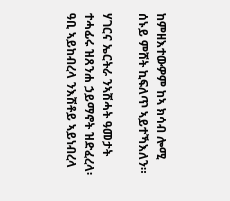ከምዘእተውዎም ከኣ ክሳብ ሎሚ ሰኑይ ምሸት ኪፍለጥ ኣይተኻእለን።

ሃገርና ኤርትራ ንኣሽሓት ዓመታት ተሓፊሩ ዝጸንሐ ኃይማኖት ዝድፈረላ፡ ዓቢ ኣይከብረላ ንእሽቶይ ኣይነብረላ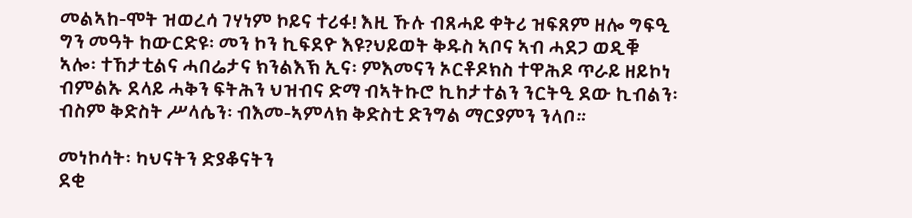መልኣከ-ሞት ዝወረሳ ገሃነም ኮይና ተሪፋ! እዚ ኹሉ ብጸሓይ ቀትሪ ዝፍጸም ዘሎ ግፍዒ ግን መዓት ከውርድዩ፡ መን ኮን ኪፍደዮ እዩ?ህይወት ቅዱስ ኣቦና ኣብ ሓደጋ ወዲቑ ኣሎ፡ ተኸታቲልና ሓበሬታና ክንልእኽ ኢና፡ ምእመናን ኦርቶዶክስ ተዋሕዶ ጥራይ ዘይኮነ ብምልኡ ደላይ ሓቅን ፍትሕን ህዝብና ድማ ብኣትኩሮ ኪከታተልን ንርትዒ ደው ኪብልን፡ ብስም ቅድስት ሥላሴን፡ ብእመ-ኣምላክ ቅድስቲ ድንግል ማርያምን ንላቦ።

መነኮሳት፡ ካህናትን ድያቆናትን
ደቂ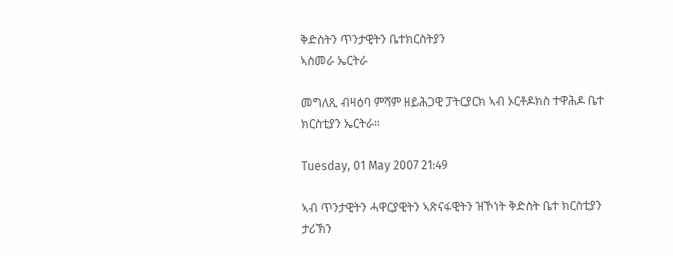ቅድስትን ጥንታዊትን ቤተክርስትያን
ኣስመራ ኤርትራ

መግለጺ ብዛዕባ ምሻም ዘይሕጋዊ ፓትርያርክ ኣብ ኦርቶዶክስ ተዋሕዶ ቤተ ክርስቲያን ኤርትራ።

Tuesday, 01 May 2007 21:49

ኣብ ጥንታዊትን ሓዋርያዊትን ኣጽናፋዊትን ዝኾነት ቅድስት ቤተ ክርስቲያን ታሪኽን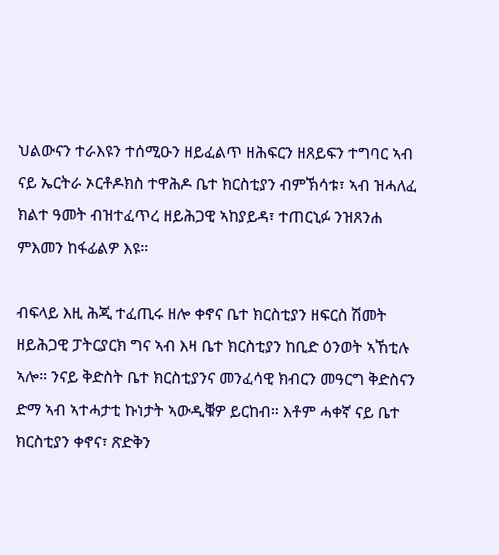ህልውናን ተራእዩን ተሰሚዑን ዘይፈልጥ ዘሕፍርን ዘጸይፍን ተግባር ኣብ ናይ ኤርትራ ኦርቶዶክስ ተዋሕዶ ቤተ ክርስቲያን ብምኽሳቱ፣ ኣብ ዝሓለፈ ክልተ ዓመት ብዝተፈጥረ ዘይሕጋዊ ኣከያይዳ፣ ተጠርኒፉ ንዝጸንሐ ምእመን ከፋፊልዎ እዩ።

ብፍላይ እዚ ሕጂ ተፈጢሩ ዘሎ ቀኖና ቤተ ክርስቲያን ዘፍርስ ሽመት ዘይሕጋዊ ፓትርያርክ ግና ኣብ እዛ ቤተ ክርስቲያን ከቢድ ዕንወት ኣኸቲሉ ኣሎ። ንናይ ቅድስት ቤተ ክርስቲያንና መንፈሳዊ ክብርን መዓርግ ቅድስናን ድማ ኣብ ኣተሓታቲ ኩነታት ኣውዲቑዎ ይርከብ። እቶም ሓቀኛ ናይ ቤተ ክርስቲያን ቀኖና፣ ጽድቅን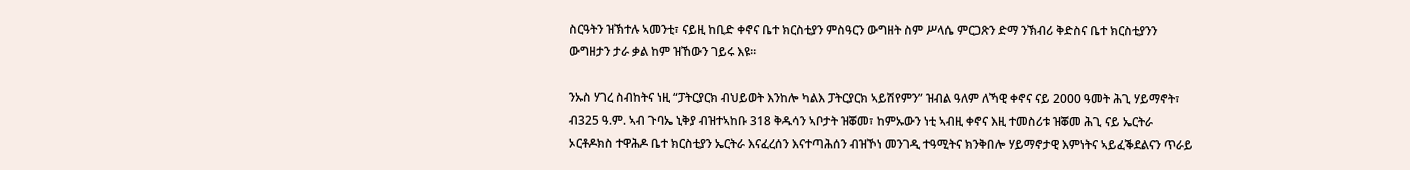ስርዓትን ዝኽተሉ ኣመንቲ፣ ናይዚ ከቢድ ቀኖና ቤተ ክርስቲያን ምስዓርን ውግዘት ስም ሥላሴ ምርጋጽን ድማ ንኽብሪ ቅድስና ቤተ ክርስቲያንን ውግዘታን ታራ ቃል ከም ዝኸውን ገይሩ እዩ።

ንኡስ ሃገረ ስብከትና ነዚ “ፓትርያርክ ብህይወት እንከሎ ካልእ ፓትርያርክ ኣይሽየምን” ዝብል ዓለም ለኻዊ ቀኖና ናይ 2000 ዓመት ሕጊ ሃይማኖት፣ ብ325 ዓ.ም. ኣብ ጉባኤ ኒቅያ ብዝተኣከቡ 318 ቅዱሳን ኣቦታት ዝቖመ፣ ከምኡውን ነቲ ኣብዚ ቀኖና እዚ ተመስሪቱ ዝቖመ ሕጊ ናይ ኤርትራ ኦርቶዶክስ ተዋሕዶ ቤተ ክርስቲያን ኤርትራ እናፈረሰን እናተጣሕሰን ብዝኾነ መንገዲ ተዓሚትና ክንቅበሎ ሃይማኖታዊ እምነትና ኣይፈቕደልናን ጥራይ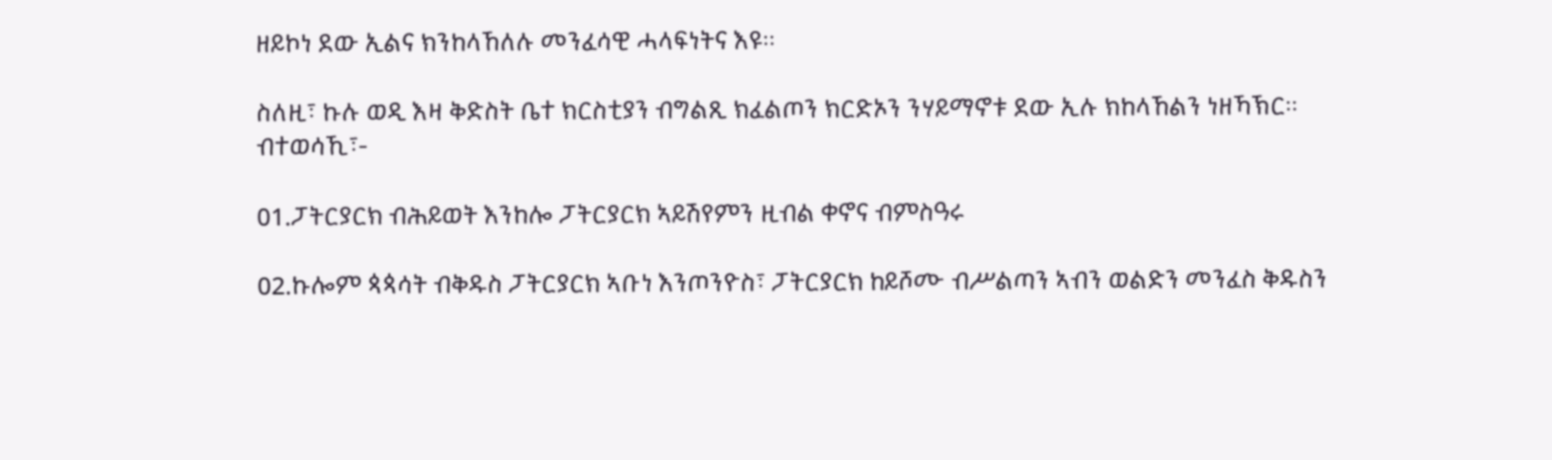ዘይኮነ ደው ኢልና ክንከላኸለሉ መንፈሳዊ ሓላፍነትና እዩ።

ስለዚ፣ ኩሉ ወዲ እዛ ቅድስት ቤተ ክርስቲያን ብግልጺ ክፈልጦን ክርድኦን ንሃይማኖቱ ደው ኢሉ ክከላኸልን ነዘኻኽር። ብተወሳኺ፣-

01.ፓትርያርክ ብሕይወት እንከሎ ፓትርያርክ ኣይሽየምን ዚብል ቀኖና ብምስዓሩ

02.ኩሎም ጳጳሳት ብቅዱስ ፓትርያርክ ኣቡነ እንጦንዮስ፣ ፓትርያርክ ከይሾሙ ብሥልጣን ኣብን ወልድን መንፈስ ቅዱስን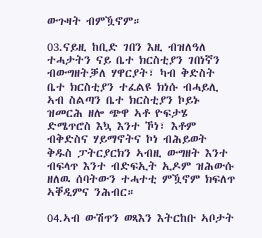ውጉዛት ብምዃኖም።

03.ናይዚ ከቢድ ገበን እዚ ብዝለዓለ ተሓታትን ናይ ቤተ ክርስቲያን ገበነኛን ብውግዘትቓለ ሃዋርያት፣ ካብ ቅድስት ቤተ ክርስቲያን ተፈልዩ ክነሱ ብሓይሊ ኣብ ስልጣን ቤተ ክርስቲያን ኮይኑ ዝመርሕ ዘሎ ጭዋ ኣቶ ዮፍታሄ ድሜጥሮስ እኳ እንተ ኾነ፣ እቶም ብቅድስና ሃይማኖትና ኮነ ብሕይወት ቅዱስ ፓትርያርክን ኣብዚ ውግዘት እንተ ብፍላጥ እንተ ብድፍኢት ኢዶም ዝሕውሱ ዘለዉ ሰባትውን ተሓተቲ ምዃኖም ክፍለጥ ኣቐዲምና ንሕብር።

04.ኣብ ውሽጥን ወጻእን እትርከቡ ኣቦታት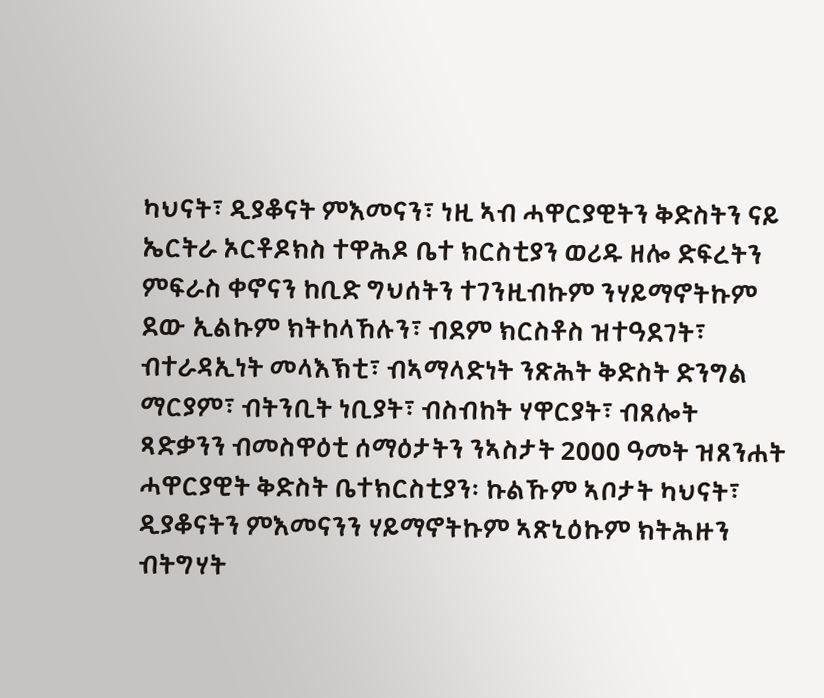ካህናት፣ ዲያቆናት ምእመናን፣ ነዚ ኣብ ሓዋርያዊትን ቅድስትን ናይ ኤርትራ ኦርቶዶክስ ተዋሕዶ ቤተ ክርስቲያን ወሪዱ ዘሎ ድፍረትን ምፍራስ ቀኖናን ከቢድ ግህሰትን ተገንዚብኩም ንሃይማኖትኩም ደው ኢልኩም ክትከላኸሉን፣ ብደም ክርስቶስ ዝተዓደገት፣ ብተራዳኢነት መላእኽቲ፣ ብኣማላድነት ንጽሕት ቅድስት ድንግል ማርያም፣ ብትንቢት ነቢያት፣ ብስብከት ሃዋርያት፣ ብጸሎት ጻድቃንን ብመስዋዕቲ ሰማዕታትን ንኣስታት 2000 ዓመት ዝጸንሐት ሓዋርያዊት ቅድስት ቤተክርስቲያን፡ ኩልኹም ኣቦታት ካህናት፣ ዲያቆናትን ምእመናንን ሃይማኖትኩም ኣጽኒዕኩም ክትሕዙን ብትግሃት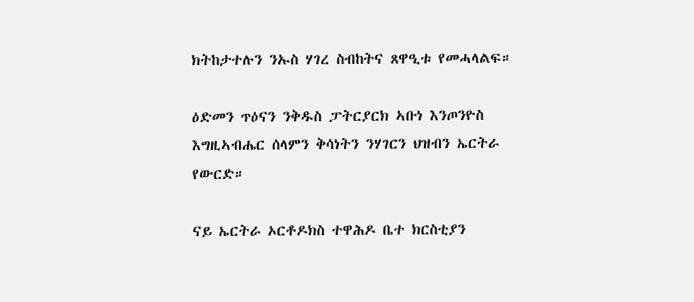ክትከታተሉን ንኡስ ሃገረ ስብከትና ጸዋዒቱ የመሓላልፍ።

ዕድመን ጥዕናን ንቅዱስ ፓትርያርክ ኣቡነ እንጦንዮስ
እግዚኣብሔር ሰላምን ቅሳነትን ንሃገርን ህዝብን ኤርትራ የውርድ።

ናይ ኤርትራ ኦርቶዶክስ ተዋሕዶ ቤተ ክርስቲያን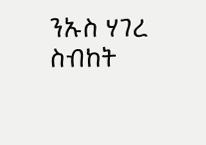ንኡስ ሃገረ ስብከት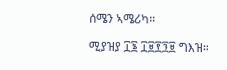ሰሜን ኣሜሪካ።

ሚያዝያ ፲፮ ፲፱፻፺፱ ግእዝ።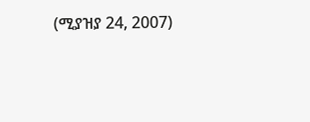(ሚያዝያ 24, 2007)